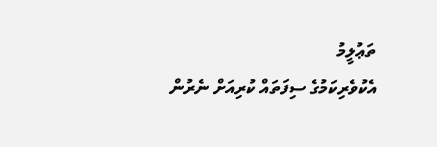ތަޢުލީމު
އެކުވެރިކަމުގެ ސިފަތައް ކުރިއަށް ނެރުން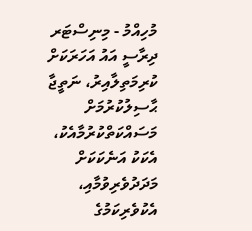މުހިއްމު - މިނިސްޓަރ
ދިރާސީ އައު އަހަރަކަށް ކުރިމަތިލާއިރު، ނަތީޖާ ޙާސިލުކުރުމަށް މަސައްކަތްކުރުމާއެކު، އެކަކު އަނެކަކަށް މަދަދުވެރިވުމާއި، އެކުވެރިކަމުގެ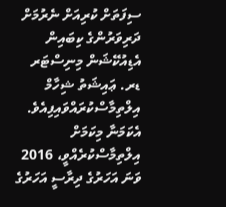ސިފަތަށް ކުރިއަށް ނެރުމަށް ދަރިވަރުންގެ ކިބައިން އެޑިއުކޭޝަން މިނިސްޓަރ ޑރ. ޢައިޝަތު ޝިހާމް އިލްތިމާސްކުރައްވައިފިއެވެ. އެކަމަނާ މިކަމަށް އިލްތިމާސްކުރެއްވީ، 2016 ވަނަ އަހަރުގެ ދިރާސީ އަހަރުގެ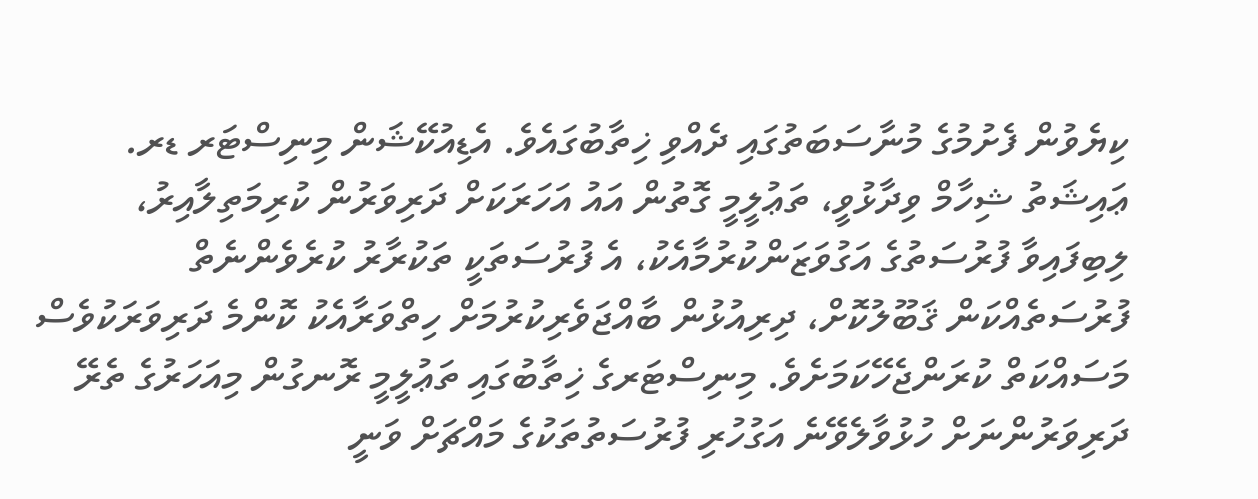ކިޔެވުން ފެށުމުގެ މުނާސަބަތުގައި ދެއްވި ޚިތާބުގައެވެ. އެޑިއުކޭޝަން މިނިސްޓަރ ޑރ. ޢައިޝަތު ޝިހާމް ވިދާޅުވީ، ތަޢުލީމީ ގޮތުން އައު އަހަރަކަށް ދަރިވަރުން ކުރިމަތިލާއިރު، ލިބިފައިވާ ފުރުސަތުގެ އަގުވަޒަންކުރުމާއެކު، އެ ފުރުސަތަކީ ތަކުރާރު ކުރެވެންނެތް ފުރުސަތެއްކަން ޤަބޫލުކޮށް، ދިރިއުޅުން ބާއްޖަވެރިކުރުމަށް ހިތްވަރާއެކު ކޮންމެ ދަރިވަރަކުވެސް މަސައްކަތް ކުރަންޖެހޭކަމަށެވެ. މިނިސްޓަރގެ ޚިތާބުގައި ތަޢުލީމީ ރޮނގުން މިއަހަރުގެ ތެރޭ ދަރިވަރުންނަށް ހުޅުވާލެވޭނެ އަގުހުރި ފުރުސަތުތަކުގެ މައްޗަށް ވަނީ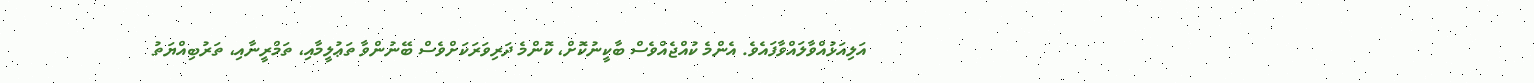އަލިއަޅުއްވާލައްވާފައެވެ. އެންމެ ކުއްޖެއްވެސް ބާކީނުކޮށް، ކޮންމެ ދަރިވަރަކަށްވެސް ބޭނުންވާ ތަޢުލީމާއި، ތަމްރީނާއި، ތަރުބިއްޔަތު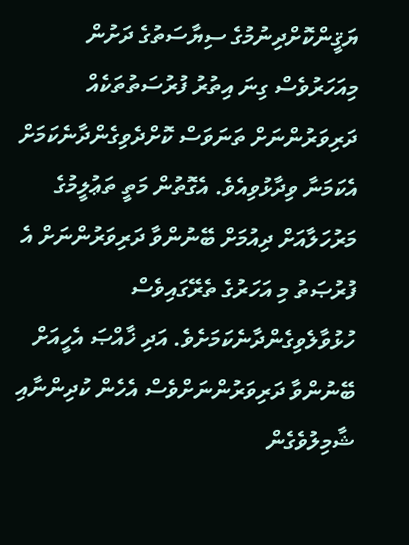ޔަޤީންކޮށްދިނުމުގެ ސިޔާސަތުގެ ދަށުން މިއަހަރުވެސް ގިނަ އިތުރު ފުރުސަތުތަކެއް ދަރިވަރުންނަށް ތަނަވަސް ކޮށްދެވިގެންދާނެކަމަށް އެކަމަނާ ވިދާޅުވިއެވެ. އެގޮތުން މަތީ ތަޢުލީމުގެ މަރުހަލާއަށް ދިއުމަށް ބޭނުންވާ ދަރިވަރުންނަށް އެ ފުރުޞަތު މި އަހަރުގެ ތެރޭގައިވެސް ހުޅުވާލެވިގެންދާނެކަމަށެވެ. އަދި ޚާއްޞަ އެހީއަށް ބޭނުންވާ ދަރިވަރުންނަށްވެސް އެހެން ކުދިންނާއި ޝާމިލުވެގެން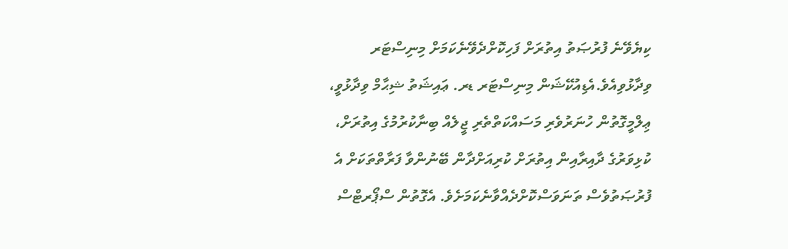ކިޔެވޭނެ ފުރުޞަތު އިތުރަށް ފަހިކޮށްދެވޭނެކަމަށް މިނިސްޓަރ ވިދާޅުވިއެވެ.އެޑިއުކޭޝަން މިނިސްޓަރ ޑރ. ޢައިޝަތު ޝިޙާމް ވިދާޅުވީ، ޢިލްމީގޮތުން ހުނަރުވެރި މަސައްކަތްތެރި ޖީލެއް ބިނާކުރުމުގެ އިތުރަށް، ކުޅިވަރުގެ ދާއިރާއިން އިތުރަށް ކުރިއަށްދާން ބޭނުންވާ ފަރާތްތަކަށް އެ ފުރުޞަތުވެސް ތަނަވަސްކޮށްދެއްވާނެކަމަށެވެ. އެގޮތުން ސްޕޯރޓްސް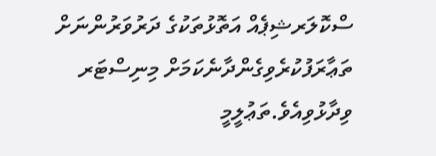ސްކޮލަރޝިޕެއް އަތޮޅުތަކުގެ ދަރުވަރުންނަށް ތަޢާރަފުކުރެވިގެންދާނެކަމަށް މިނިސްޓަރ ވިދާޅުވިއެވެ.ތަޢުލީމީ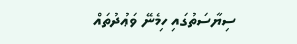ސިޔާސަތުގައި ހިމެނޭ ވަޢުދުތައް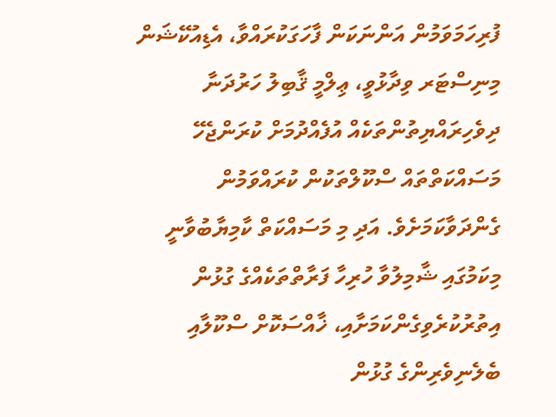ފުރިހަމަވަމުން އަންނަކަން ފާހަގަކުރައްވާ، އެޑިއުކޭޝަން މިނިސްޓަރ ވިދާޅުވީ، ޢިލްމީ ޤާބިލު ހަރުދަނާ ދިވެހިރައްޔިތުންތަކެއް އުފެއްދުމަށް ކުރަންޖެހޭ މަސައްކަތްތައް ސްކޫލްތަކުން ކުރައްވަމުން ގެންދަވާކަމަށެވެ. އަދި މި މަސައްކަތް ކާމިޔާބުވާނީ މިކަމުގައި ޝާމިލުވާ ހުރިހާ ފަރާތްތަކެއްގެ ގުޅުން އިތުރުކުރެވިގެންކަމަށާއި، ޚާއްސަކޮށް ސްކޫލާއި ބެލެނިވެރިންގެ ގުޅުން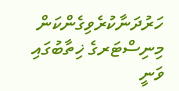ހަރުދަނާކުރެވިގެންކަން މިނިސްޓަރގެ ޚިތާބުގައި ވަނީ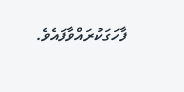ފާހަގަކުރައްވާފައެވެ.